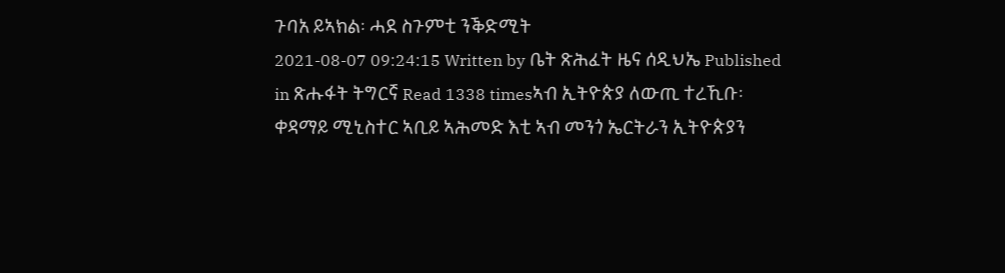ጉባአ ይኣክል፡ ሓደ ስጉምቲ ንቕድሚት
2021-08-07 09:24:15 Written by ቤት ጽሕፈት ዜና ሰዲህኤ Published in ጽሑፋት ትግርኛ Read 1338 timesኣብ ኢትዮጵያ ለውጢ ተረኺቡ፡ ቀዳማይ ሚኒስተር ኣቢይ ኣሕመድ እቲ ኣብ መንጎ ኤርትራን ኢትዮጵያን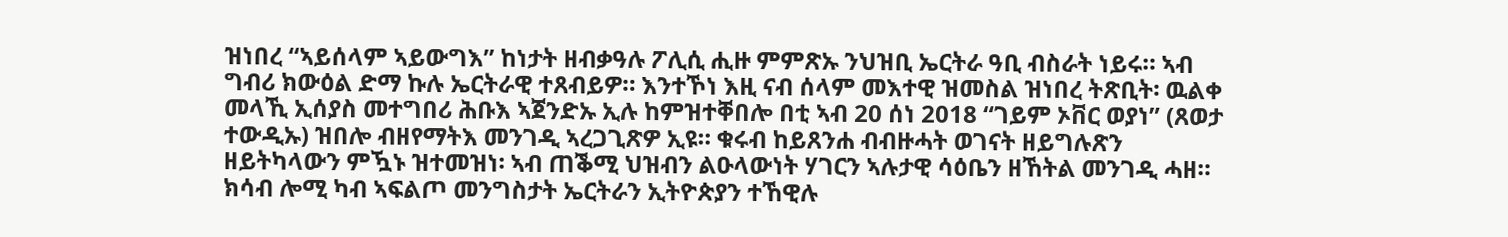ዝነበረ “ኣይሰላም ኣይውግእ” ከነታት ዘብቃዓሉ ፖሊሲ ሒዙ ምምጽኡ ንህዝቢ ኤርትራ ዓቢ ብስራት ነይሩ። ኣብ ግብሪ ክውዕል ድማ ኩሉ ኤርትራዊ ተጸብይዎ። እንተኾነ እዚ ናብ ሰላም መእተዊ ዝመስል ዝነበረ ትጽቢት፡ ዉልቀ መላኺ ኢሰያስ መተግበሪ ሕቡእ ኣጀንድኡ ኢሉ ከምዝተቐበሎ በቲ ኣብ 20 ሰነ 2018 “ገይም ኦቨር ወያነ” (ጸወታ ተውዲኡ) ዝበሎ ብዘየማትእ መንገዲ ኣረጋጊጽዎ ኢዩ። ቁሩብ ከይጸንሐ ብብዙሓት ወገናት ዘይግሉጽን ዘይትካላውን ምዃኑ ዝተመዝነ፡ ኣብ ጠቕሚ ህዝብን ልዑላውነት ሃገርን ኣሉታዊ ሳዕቤን ዘኸትል መንገዲ ሓዘ። ክሳብ ሎሚ ካብ ኣፍልጦ መንግስታት ኤርትራን ኢትዮጵያን ተኸዊሉ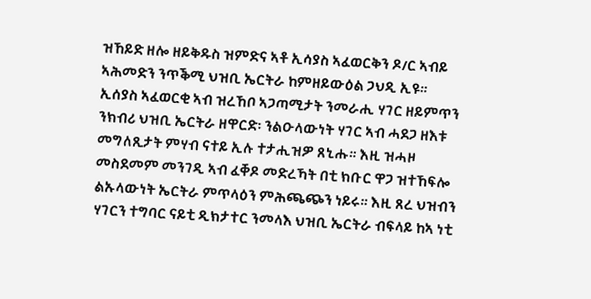ዝኸይድ ዘሎ ዘይቅዱስ ዝምድና ኣቶ ኢሳያስ ኣፈወርቅን ዶ/ር ኣብይ ኣሕመድን ንጥቕሚ ህዝቢ ኤርትራ ከምዘይውዕል ጋህዲ ኢዩ።
ኢሰያስ ኣፈወርቂ ኣብ ዝረኸቦ ኣጋጣሚታት ንመራሒ ሃገር ዘይምጥን ንክብሪ ህዝቢ ኤርትራ ዘዋርድ፡ ንልዑላውነት ሃገር ኣብ ሓደጋ ዘእቱ መግለጺታት ምሃብ ናተይ ኢሉ ተታሒዝዎ ጸኒሑ። እዚ ዝሓዞ መስደመም መንገዲ ኣብ ፈቐዶ መድረኻት በቲ ክቡር ዋጋ ዝተኸፍሎ ልኡላውነት ኤርትራ ምጥላዕን ምሕጫጭን ነይሩ። እዚ ጸረ ህዝብን ሃገርን ተግባር ናይቲ ዲክታተር ንመላእ ህዝቢ ኤርትራ ብፍላይ ከኣ ነቲ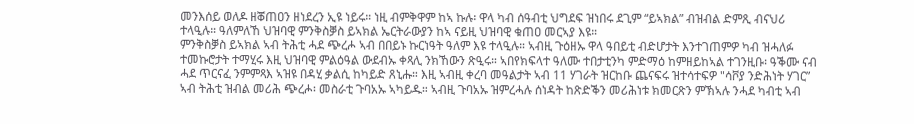መንእሰይ ወለዶ ዘቖጠዐን ዘነደረን ኢዩ ነይሩ። ነዚ ብምቅዋም ከኣ ኩሉ፡ ዋላ ካብ ሰዓብቲ ህግደፍ ዝነበሩ ደጊም “ይኣክል” ብዝብል ድምጺ ብናህሪ ተላዒሉ። ዓለምለኸ ህዝባዊ ምንቅስቓስ ይኣክል ኤርትራውያን ከኣ ናይዚ ህዝባዊ ቁጠዐ መርኣያ እዩ።
ምንቅስቓስ ይኣክል ኣብ ትሕቲ ሓደ ጭረሖ ኣብ በበይኑ ኩርነዓት ዓለም እዩ ተላዒሉ። ኣብዚ ጉዕዘኡ ዋላ ዓበይቲ ብድሆታት እንተገጠምዎ ካብ ዝሓለፉ ተመኩሮታት ተማሂሩ እዚ ህዝባዊ ምልዕዓል ውደብኡ ቀጻሊ ንክኸውን ጽዒሩ። ኣበየክፍላተ ዓለሙ ተበታቲንካ ምድማዕ ከምዘይከኣል ተገንዚቡ፡ ዓቕሙ ናብ ሓደ ጥርናፈ ንምምጻእ ኣዝዩ በዳሂ ቃልሲ ከካይድ ጸኒሑ። እዚ ኣብዚ ቀረባ መዓልታት ኣብ 11 ሃገራት ዝርከቡ ጨናፍሩ ዝተሳተፍዎ "ሳቮያ ንድሕነት ሃገር” ኣብ ትሕቲ ዝብል መሪሕ ጭረሖ፡ መስራቲ ጉባአኡ ኣካይዱ። ኣብዚ ጉባአኡ ዝምረሓሉ ሰነዳት ከጽድቕን መሪሕነቱ ክመርጽን ምኽኣሉ ንሓደ ካብቲ ኣብ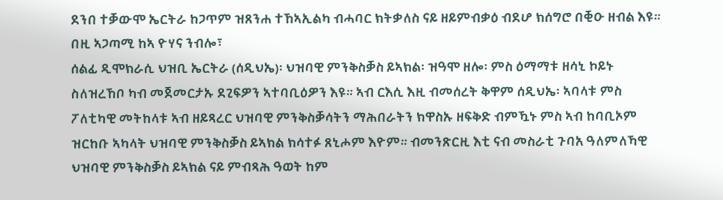ደንበ ተቓውሞ ኤርትራ ከጋጥም ዝጸንሐ ተኸኣኢልካ ብሓባር ክትቃለስ ናይ ዘይምብቃዕ ብደሆ ክሰግሮ በቒዑ ዘብል እዩ። በዚ ኣጋጣሚ ከኣ ዮሃና ንብሎ፣
ሰልፊ ዲሞክራሲ ህዝቢ ኤርትራ (ሰዲህኤ)፡ ህዝባዊ ምንቅስቓስ ይኣክል፡ ዝዓሞ ዘሎ፡ ምስ ዕማማቱ ዘሳኒ ኮይኑ ስለዝረኸቦ ካብ መጀመርታኡ ደጊፍዎን ኣተባቢዕዎን እዩ። ኣብ ርእሲ እዚ ብመሰረት ቅዋም ሰዲህኤ፡ ኣባላቱ ምስ ፖለቲካዊ መትከላቱ ኣብ ዘይጻረር ህዝባዊ ምንቅስቓሳትን ማሕበራትን ክዋስኡ ዘፍቅድ ብምዃኑ ምስ ኣብ ከባቢኦም ዝርከቡ ኣካላት ህዝባዊ ምንቅስቓስ ይኣክል ክሳተፉ ጸኒሖም እዮም። ብመንጽርዚ እቲ ናብ መስራቲ ጉባአ ዓለምለኻዊ ህዝባዊ ምንቅስቓስ ይኣክል ናይ ምብጻሕ ዓወት ከም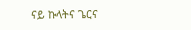ናይ ኩላትና ጌርና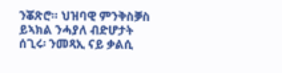ንቖጽሮ። ህዝባዊ ምንቅስቓስ ይኣክል ንሓያለ ብድሆታት ሰጊሩ፡ ንመጻኢ ናይ ቃልሲ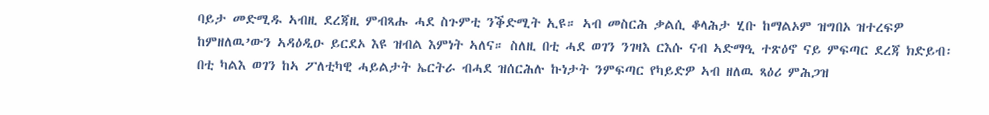ባይታ መድሚዱ ኣብዚ ደረጃዚ ምብጻሑ ሓደ ስጉምቲ ንቕድሚት ኢዩ። ኣብ መስርሕ ቃልሲ ቆላሕታ ሂቡ ከማልኦም ዝግበኦ ዝተረፍዎ ከምዘለዉ’ውን ኣዳዕዲዑ ይርደኦ እዩ ዝብል እምነት ኣለና። ስለዚ በቲ ሓደ ወገን ንገዛእ ርእሱ ናብ ኣድማዒ ተጽዕኖ ናይ ምፍጣር ደረጃ ክድይብ፡ በቲ ካልእ ወገን ከኣ ፖለቲካዊ ሓይልታት ኤርትራ ብሓደ ዝሰርሕሉ ኩነታት ንምፍጣር የካይድዎ ኣብ ዘለዉ ጻዕሪ ምሕጋዝ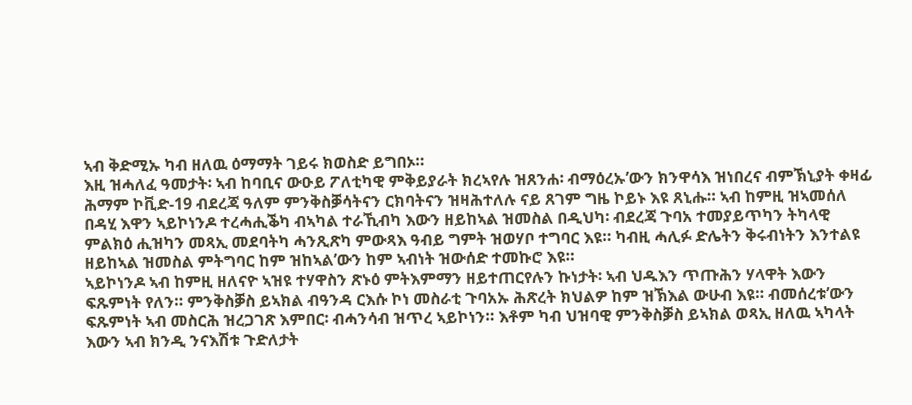ኣብ ቅድሚኡ ካብ ዘለዉ ዕማማት ገይሩ ክወስድ ይግበኦ።
እዚ ዝሓለፈ ዓመታት፡ ኣብ ከባቢና ውዑይ ፖለቲካዊ ምቅይያራት ክረኣየሉ ዝጸንሐ፡ ብማዕረኡ’ውን ክንዋሳእ ዝነበረና ብምኽኒያት ቀዛፊ ሕማም ኮቪድ-19 ብደረጃ ዓለም ምንቅስቓሳትናን ርክባትናን ዝዛሕተለሉ ናይ ጸገም ግዜ ኮይኑ እዩ ጸኒሑ። ኣብ ከምዚ ዝኣመሰለ በዳሂ እዋን ኣይኮነንዶ ተረሓሒቕካ ብኣካል ተራኺብካ እውን ዘይከኣል ዝመስል በዲህካ፡ ብደረጃ ጉባአ ተመያይጥካን ትካላዊ ምልክዕ ሒዝካን መጻኢ መደባትካ ሓንጺጽካ ምውጻእ ዓብይ ግምት ዝወሃቦ ተግባር እዩ። ካብዚ ሓሊፉ ድሌትን ቅሩብነትን እንተልዩ ዘይከኣል ዝመስል ምትግባር ከም ዝከኣል’ውን ከም ኣብነት ዝውሰድ ተመኩሮ እዩ።
ኣይኮነንዶ ኣብ ከምዚ ዘለናዮ ኣዝዩ ተሃዋስን ጽኑዕ ምትእምማን ዘይተጠርየሉን ኩነታት፡ ኣብ ህዱእን ጥጡሕን ሃላዋት እውን ፍጹምነት የለን። ምንቅስቓስ ይኣክል ብዓንዳ ርእሱ ኮነ መስራቲ ጉባአኡ ሕጽረት ክህልዎ ከም ዝኽእል ውሁብ እዩ። ብመሰረቱ’ውን ፍጹምነት ኣብ መስርሕ ዝረጋገጽ እምበር፡ ብሓንሳብ ዝጥረ ኣይኮነን። እቶም ካብ ህዝባዊ ምንቅስቓስ ይኣክል ወጻኢ ዘለዉ ኣካላት እውን ኣብ ክንዲ ንናእሽቱ ጉድለታት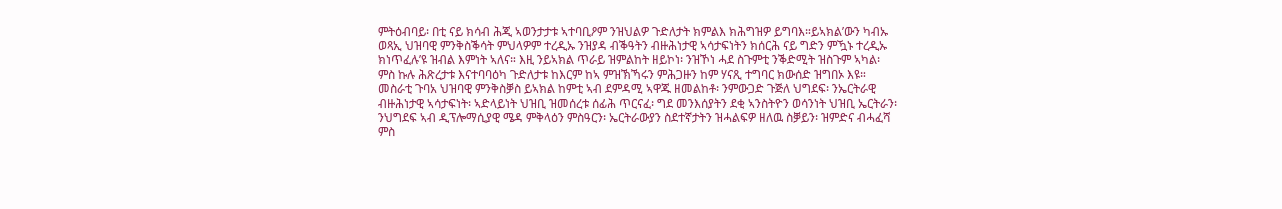ምትዕብባይ፡ በቲ ናይ ክሳብ ሕጂ ኣወንታታቱ ኣተባቢዖም ንዝህልዎ ጉድለታት ክምልእ ክሕግዝዎ ይግባእ።ይኣክል’ውን ካብኡ ወጻኢ ህዝባዊ ምንቅስቕሳት ምህላዎም ተረዲኡ ንዝያዳ ብቕዓትን ብዙሕነታዊ ኣሳታፍነትን ክሰርሕ ናይ ግድን ምዃኑ ተረዲኡ ክነጥፈሉ’ዩ ዝብል እምነት ኣለና። እዚ ንይኣክል ጥራይ ዝምልከት ዘይኮነ፡ ንዝኾነ ሓደ ስጉምቲ ንቕድሚት ዝስጉም ኣካል፡ ምስ ኩሉ ሕጽረታቱ እናተባባዕካ ጉድለታቱ ከእርም ከኣ ምዝኽኻሩን ምሕጋዙን ከም ሃናጺ ተግባር ክውሰድ ዝግበኦ እዩ።
መስራቲ ጉባአ ህዝባዊ ምንቅስቓስ ይኣክል ከምቲ ኣብ ደምዳሚ ኣዋጁ ዘመልከቶ፡ ንምውጋድ ጉጅለ ህግደፍ፡ ንኤርትራዊ ብዙሕነታዊ ኣሳታፍነት፡ ኣድላይነት ህዝቢ ዝመሰረቱ ሰፊሕ ጥርናፈ፡ ግደ መንእሰያትን ደቂ ኣንስትዮን ወሳንነት ህዝቢ ኤርትራን፡ ንህግደፍ ኣብ ዲፕሎማሲያዊ ሜዳ ምቅላዕን ምስዓርን፡ ኤርትራውያን ስደተኛታትን ዝሓልፍዎ ዘለዉ ስቓይን፡ ዝምድና ብሓፈሻ ምስ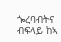ጐረባብትና ብፍላይ ከኣ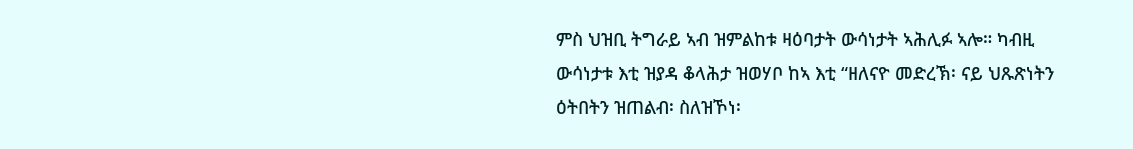ምስ ህዝቢ ትግራይ ኣብ ዝምልከቱ ዛዕባታት ውሳነታት ኣሕሊፉ ኣሎ። ካብዚ ውሳነታቱ እቲ ዝያዳ ቆላሕታ ዝወሃቦ ከኣ እቲ “ዘለናዮ መድረኽ፡ ናይ ህጹጽነትን ዕትበትን ዝጠልብ፡ ስለዝኾነ፡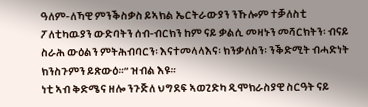ዓለም-ለኻዊ ምንቕስቃስ ይኣክል ኤርትራውያን ንኹሎም ተቓለስቲ ፖለቲካዉያን ውድባትን ሰብ-ብርክን ከም ናይ ቃልሲ መዛኑን መሻርክትን፡ ብናይ ስራሕ ውዕልን ምትሕብባርን፡ እናተመላላእና፡ ክንቃለስን፡ ንቕድሚት ብሓድነት ክንስጉምን ይጽውዕ።” ዝብል እዩ።
ነቲ ኣብ ቅድሜና ዘሎ ንጉጅለ ህግደፍ ኣወጊድካ ዲሞክራስያዊ ስርዓት ናይ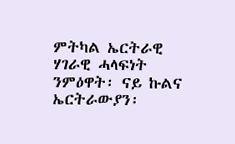ምትካል ኤርትራዊ ሃገራዊ ሓላፍነት ንምዕዋት፡ ናይ ኩልና ኤርትራውያን፡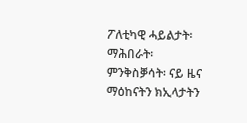ፖለቲካዊ ሓይልታት፡ ማሕበራት፡ ምንቅስቓሳት፡ ናይ ዜና ማዕከናትን ክኢላታትን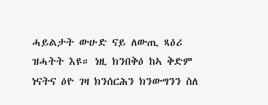ሓይልታት ውሁድ ናይ ለውጢ ጻዕሪ ዝሓትት እዩ። ነዚ ክንበቅዕ ከኣ ቅድም ነናትና ዕዮ ገዛ ክንሰርሕን ክንውግንን ስለ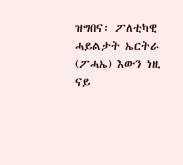ዝግበና፡ ፖለቲካዊ ሓይልታት ኤርትራ (ፖሓኤ) እውን ነዚ ናይ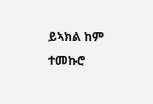ይኣክል ከም ተመኩሮ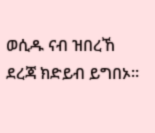ወሲዱ ናብ ዝበረኸ ደረጃ ክድይብ ይግበኦ።